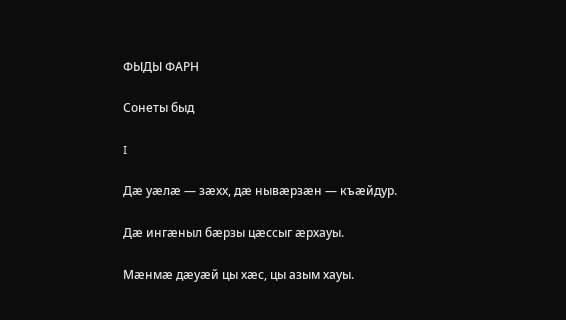ФЫДЫ ФАРН

Сонеты быд

I

Дæ уæлæ — зæхх, дæ нывæрзæн — къæйдур.

Дæ ингæныл бæрзы цæссыг æрхауы.

Мæнмæ дæуæй цы хæс, цы азым хауы.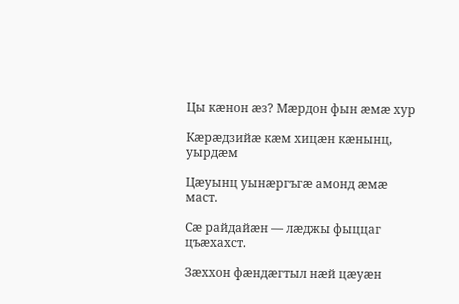Цы кæнон æз? Мæрдон фын æмæ хур

Кæрæдзийæ кæм хицæн кæнынц, уырдæм

Цæуынц уынæргъгæ амонд æмæ маст.

Сæ райдайæн — лæджы фыццаг цъæхахст.

Зæххон фæндæгтыл нæй цæуæн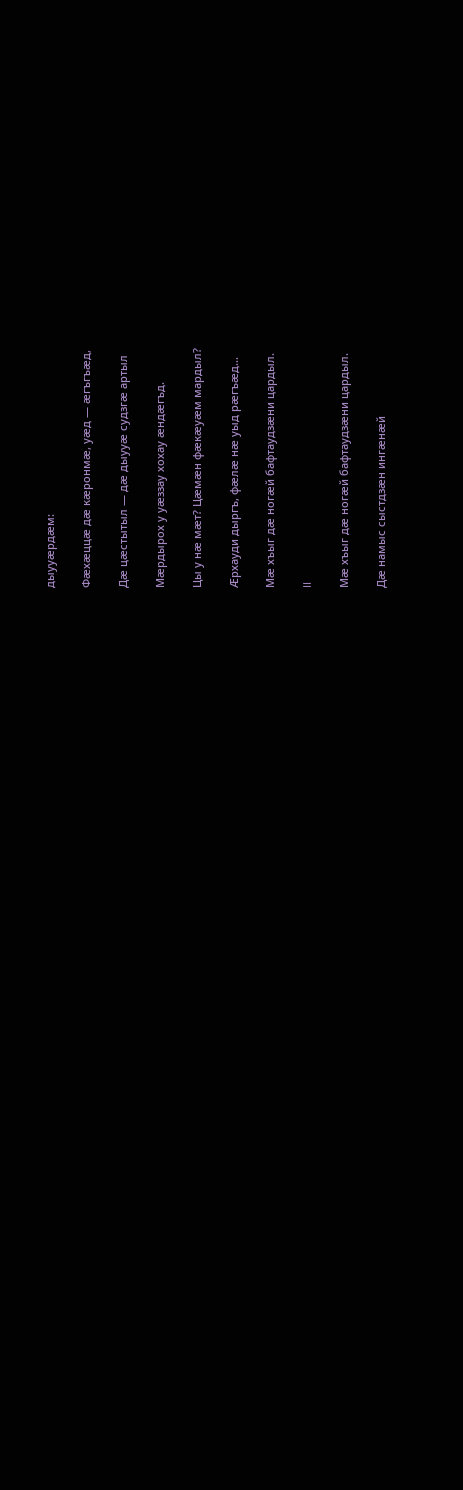дыууæрдæм:

Фæхæццæ дæ кæронмæ, уæд — æгъгъæд,

Дæ цæстытыл — дæ дыууæ судзгæ артыл

Мæрдырох у уæззау хохау æндæгъд.

Цы у нæ мæт? Цæмæн фæкæуæм мардыл?

Æрхауди дыргъ, фæлæ нæ уыд рæгъæд...

Мæ хъыг дæ ногæй бафтаудзæни цардыл.

II

Мæ хъыг дæ ногæй бафтаудзæни цардыл.

Дæ намыс сыстдзæн ингæнæй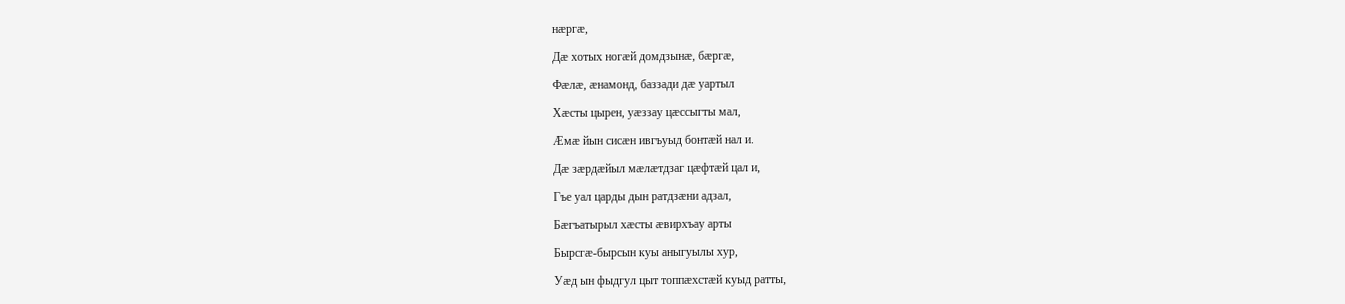нæргæ,

Дæ хотых ногæй домдзынæ, бæргæ,

Фæлæ, æнамонд, баззади дæ уартыл

Хæсты цырен, уæззау цæссыгты мал,

Æмæ йын сисæн ивгъуыд бонтæй нал и.

Дæ зæрдæйыл мæлæтдзаг цæфтæй цал и,

Гъе уал царды дын ратдзæни адзал,

Бæгъатырыл хæсты æвирхъау арты

Бырсгæ-бырсын куы аныгуылы хур,

Уæд ын фыдгул цыт топпæхстæй куыд ратты,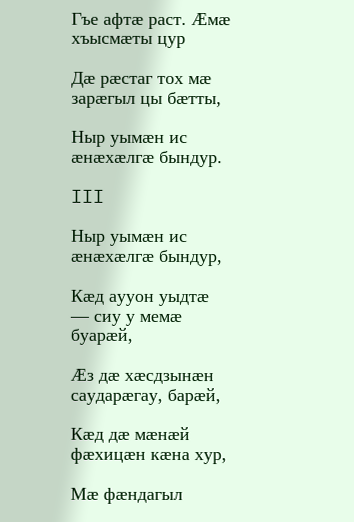Гъе афтæ раст. Æмæ хъысмæты цур

Дæ рæстаг тох мæ зарæгыл цы бæтты,

Ныр уымæн ис æнæхæлгæ бындур.

III

Ныр уымæн ис æнæхæлгæ бындур,

Кæд аууон уыдтæ — сиу у мемæ буарæй,

Æз дæ хæсдзынæн саударæгау, барæй,

Кæд дæ мæнæй фæхицæн кæна хур,

Мæ фæндагыл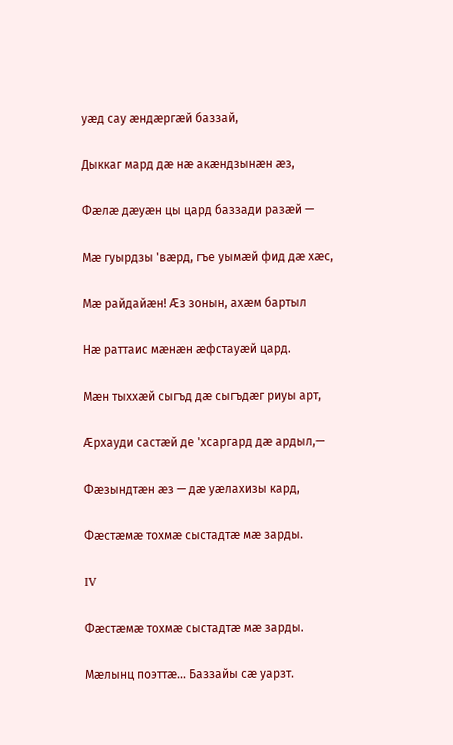уæд сау æндæргæй баззай,

Дыккаг мард дæ нæ акæндзынæн æз,

Фæлæ дæуæн цы цард баззади разæй —

Мæ гуырдзы 'вæрд, гъе уымæй фид дæ хæс,

Мæ райдайæн! Æз зонын, ахæм бартыл

Нæ раттаис мæнæн æфстауæй цард.

Мæн тыххæй сыгъд дæ сыгъдæг риуы арт,

Æрхауди састæй де 'хсаргард дæ ардыл,—

Фæзындтæн æз — дæ уæлахизы кард,

Фæстæмæ тохмæ сыстадтæ мæ зарды.

IV

Фæстæмæ тохмæ сыстадтæ мæ зарды.

Мæлынц поэттæ... Баззайы сæ уарзт.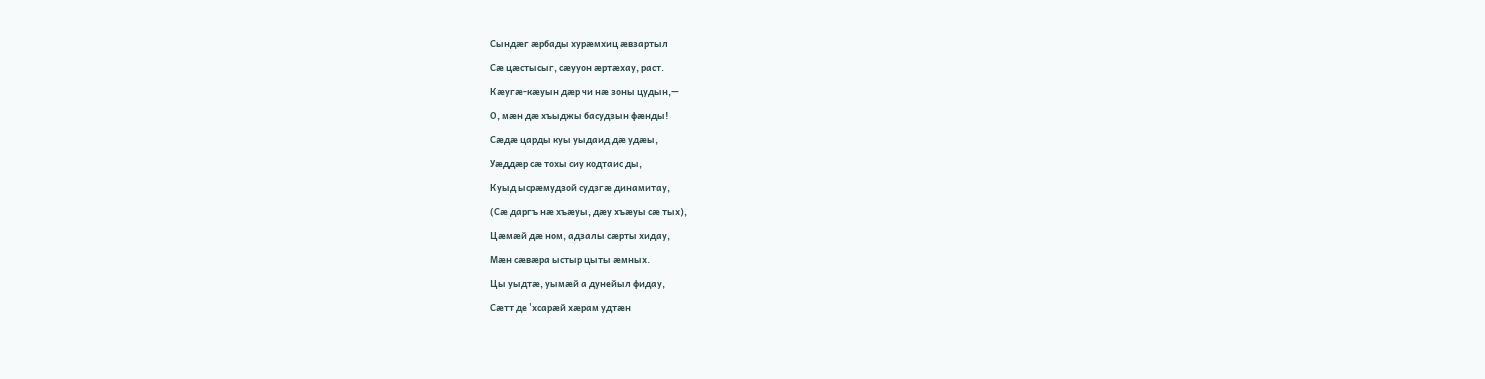Сындæг æрбады хурæмхиц æвзартыл

Сæ цæстысыг, сæууон æртæхау, раст.

Кæугæ-кæуын дæр чи нæ зоны цудын,—

О, мæн дæ хъыджы басудзын фæнды!

Сæдæ царды куы уыдаид дæ удæы,

Уæддæр сæ тохы сиу кодтаис ды,

Куыд ысрæмудзой судзгæ динамитау,

(Сæ даргъ нæ хъæуы, дæу хъæуы сæ тых),

Цæмæй дæ ном, адзалы сæрты хидау,

Мæн сæвæра ыстыр цыты æмных.

Цы уыдтæ, уымæй а дунейыл фидау,

Сæтт де 'хсарæй хæрам удтæн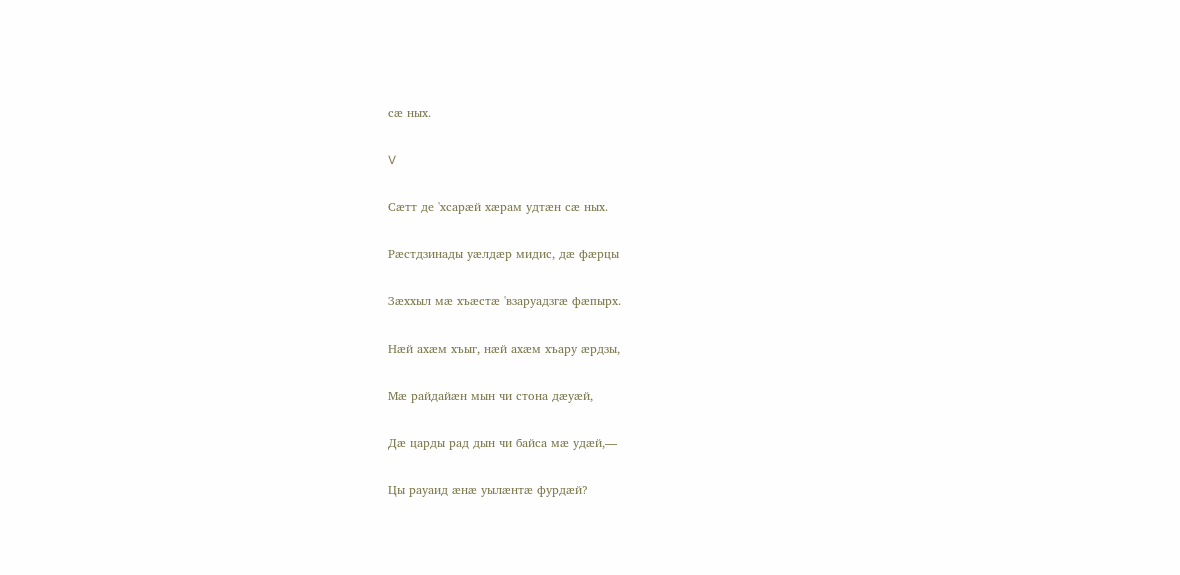сæ ных.

V

Сæтт де 'хсарæй хæрам удтæн сæ ных.

Рæстдзинады уæлдæр мидис, дæ фæрцы

Зæххыл мæ хъæстæ 'взаруадзгæ фæпырх.

Нæй ахæм хъыг, нæй ахæм хъару æрдзы,

Мæ райдайæн мын чи стона дæуæй,

Дæ царды рад дын чи байса мæ удæй,—

Цы рауаид æнæ уылæнтæ фурдæй?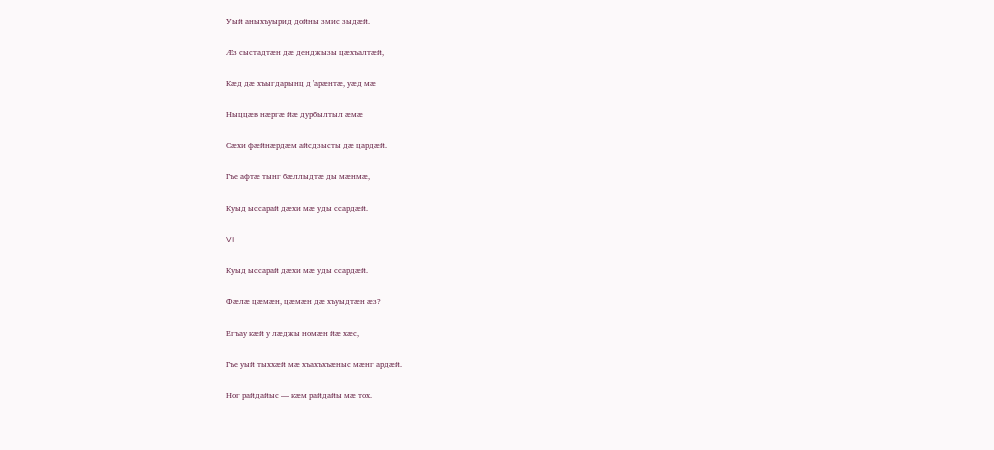Уый аныхъуырид дойны змис зыдæй.

Æз сыстадтæн дæ денджызы цæхъалтæй,

Кæд дæ хъыгдарынц д 'арæнтæ, уæд мæ

Ныццæв нæргæ йæ дурбылтыл æмæ

Сæхи фæйнæрдæм айсдзысты дæ цардæй.

Гъе афтæ тынг бæллыдтæ ды мæнмæ,

Куыд ыссарай дæхи мæ уды ссардæй.

VI

Куыд ыссарай дæхи мæ уды ссардæй.

Фæлæ цæмæн, цæмæн дæ хъуыдтæн æз?

Егъау кæй у лæджы номæн йæ хæс,

Гъе уый тыххæй мæ хъахъхъæныс мæнг ардæй.

Ног райдайыс — кæм райдайы мæ тох.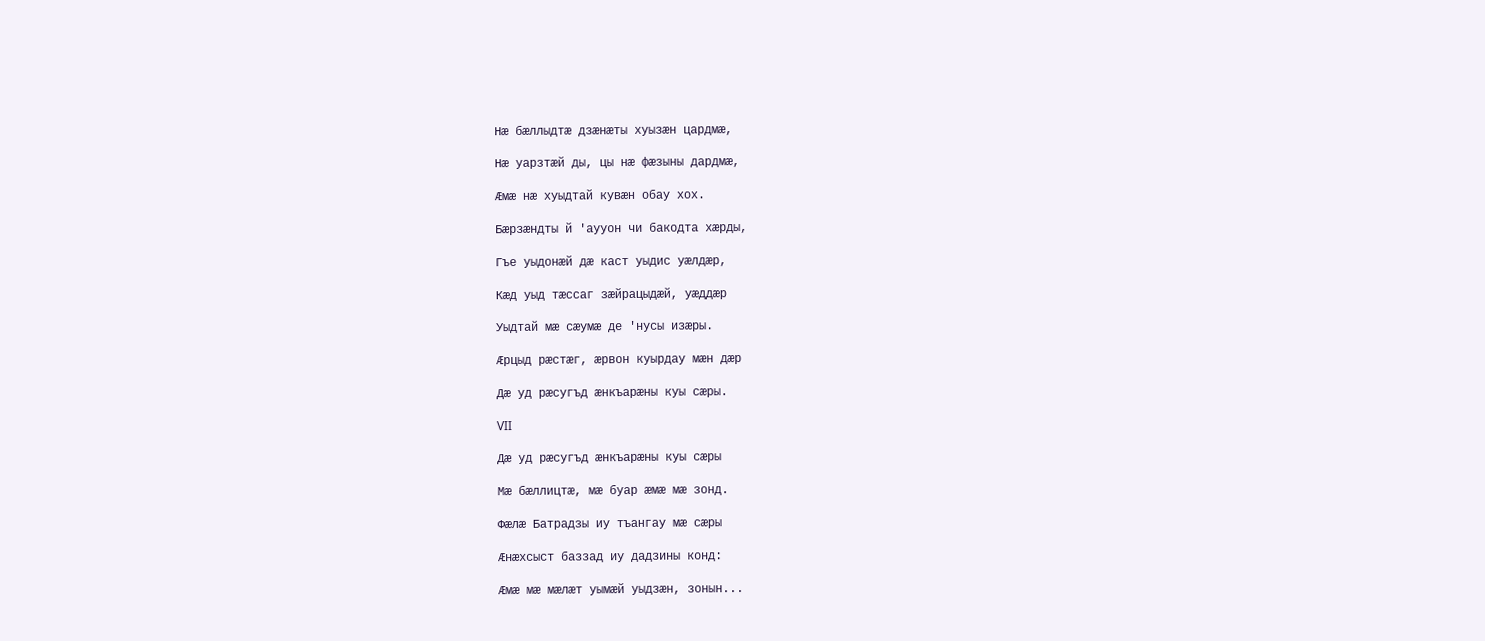Нæ бæллыдтæ дзæнæты хуызæн цардмæ,

Нæ уарзтæй ды, цы нæ фæзыны дардмæ,

Æмæ нæ хуыдтай кувæн обау хох.

Бæрзæндты й 'аууон чи бакодта хæрды,

Гъе уыдонæй дæ каст уыдис уæлдæр,

Кæд уыд тæссаг зæйрацыдæй, уæддæр

Уыдтай мæ сæумæ де 'нусы изæры.

Æрцыд рæстæг, æрвон куырдау мæн дæр

Дæ уд рæсугъд æнкъарæны куы сæры.

VII

Дæ уд рæсугъд æнкъарæны куы сæры

Мæ бæллицтæ, мæ буар æмæ мæ зонд.

Фæлæ Батрадзы иу тъангау мæ сæры

Æнæхсыст баззад иу дадзины конд:

Æмæ мæ мæлæт уымæй уыдзæн, зонын...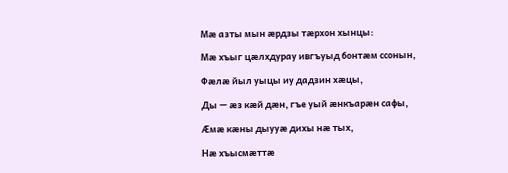Мæ азты мын æрдзы тæрхон хынцы:

Мæ хъыг цæлхдурау ивгъуыд бонтæм ссонын,

Фæлæ йыл уыцы иу дадзин хæцы,

Ды — æз кæй дæн, гъе уый æнкъарæн сафы,

Æмæ кæны дыууæ дихы нæ тых,

Нæ хъысмæттæ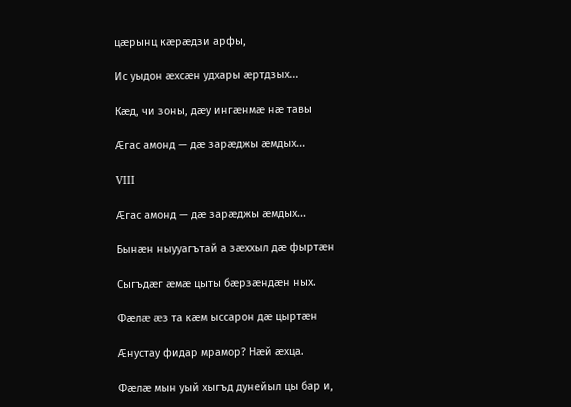цæрынц кæрæдзи арфы,

Ис уыдон æхсæн удхары æртдзых...

Кæд, чи зоны, дæу ингæнмæ нæ тавы

Æгас амонд — дæ зарæджы æмдых...

VIII

Æгас амонд — дæ зарæджы æмдых...

Бынæн ныууагътай а зæххыл дæ фыртæн

Сыгъдæг æмæ цыты бæрзæндæн ных.

Фæлæ æз та кæм ыссарон дæ цыртæн

Æнустау фидар мрамор? Нæй æхца.

Фæлæ мын уый хыгъд дунейыл цы бар и,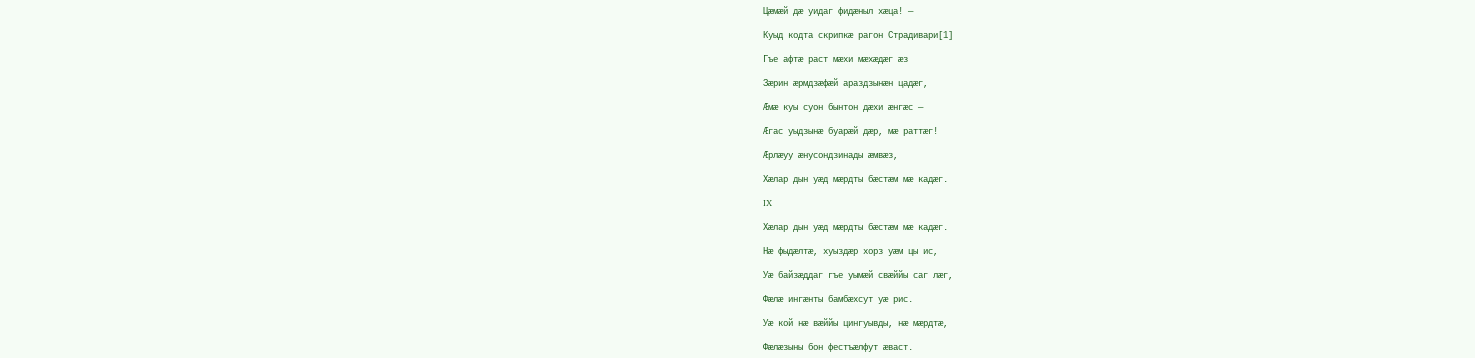Цæмæй дæ уидаг фидæныл хæца! —

Куыд кодта скрипкæ рагон Страдивари[1]

Гъе афтæ раст мæхи мæхæдæг æз

Зæрин æрмдзæфæй араздзынæн цадæг,

Æмæ куы суон бынтон дæхи æнгæс —

Æгас уыдзынæ буарæй дæр, мæ раттæг!

Æрлæуу æнусондзинады æмвæз,

Хæлар дын уæд мæрдты бæстæм мæ кадæг.

IX

Хæлар дын уæд мæрдты бæстæм мæ кадæг.

Нæ фыдæлтæ, хуыздæр хорз уæм цы ис,

Уæ байзæддаг гъе уымæй свæййы саг лæг,

Фæлæ ингæнты бамбæхсут уæ рис.

Уæ кой нæ вæййы цингуывды, нæ мæрдтæ,

Фæлæзыны бон фестъæлфут æваст.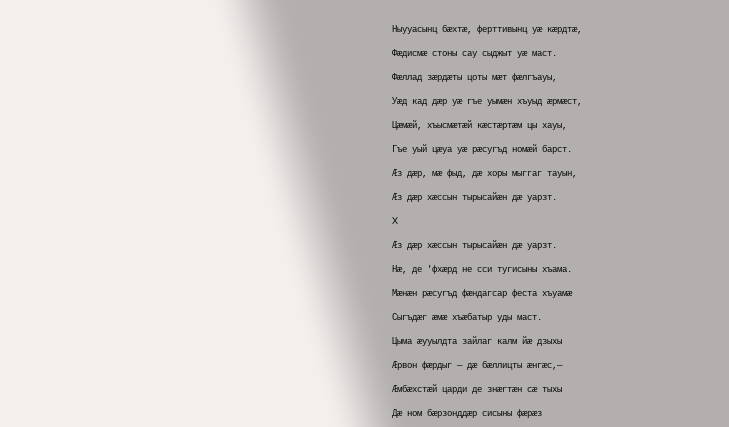Ныууасынц бæхтæ, ферттивынц уæ кæрдтæ,

Фæдисмæ стоны сау сыджыт уæ маст.

Фæллад зæрдæты цоты мæт фæлгъауы,

Уæд кад дæр уæ гъе уымæн хъуыд æрмæст,

Цæмæй, хъысмæтæй кæстæртæм цы хауы,

Гъе уый цæуа уæ рæсугъд номæй барст.

Æз дæр, мæ фыд, дæ хоры мыггаг тауын,

Æз дæр хæссын тырысайæн дæ уарзт.

X

Æз дæр хæссын тырысайæн дæ уарзт.

Нæ, де 'фхæрд не сси тугисыны хъама.

Мæнæн рæсугъд фæндагсар феста хъуамæ

Сыгъдæг æмæ хъæбатыр уды маст.

Цыма æууылдта зайлаг калм йæ дзыхы

Æрвон фæрдыг — дæ бæллицты æнгæс,—

Æмбæхстæй царди де знæгтæн сæ тыхы

Дæ ном бæрзонддæр сисыны фæрæз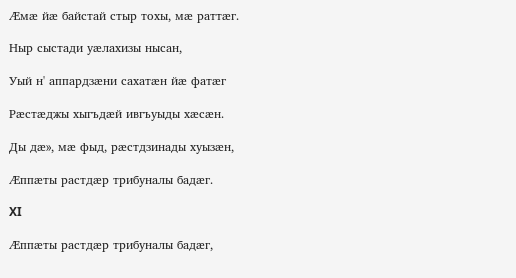Æмæ йæ байстай стыр тохы, мæ раттæг.

Ныр сыстади уæлахизы нысан,

Уый н' аппардзæни сахатæн йæ фатæг

Рæстæджы хыгъдæй ивгъуыды хæсæн.

Ды дæ», мæ фыд, рæстдзинады хуызæн,

Æппæты растдæр трибуналы бадæг.

XI

Æппæты растдæр трибуналы бадæг,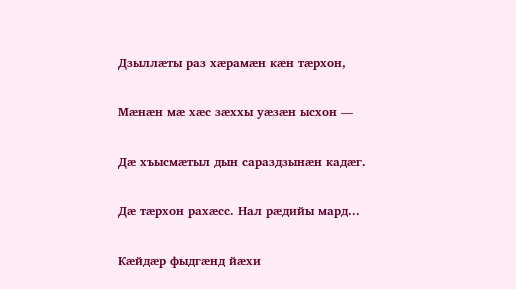Дзыллæты раз хæрамæн кæн тæрхон,

Мæнæн мæ хæс зæххы уæзæн ысхон —

Дæ хъысмæтыл дын сараздзынæн кадæг.

Дæ тæрхон рахæсс. Нал рæдийы мард...

Кæйдæр фыдгæнд йæхи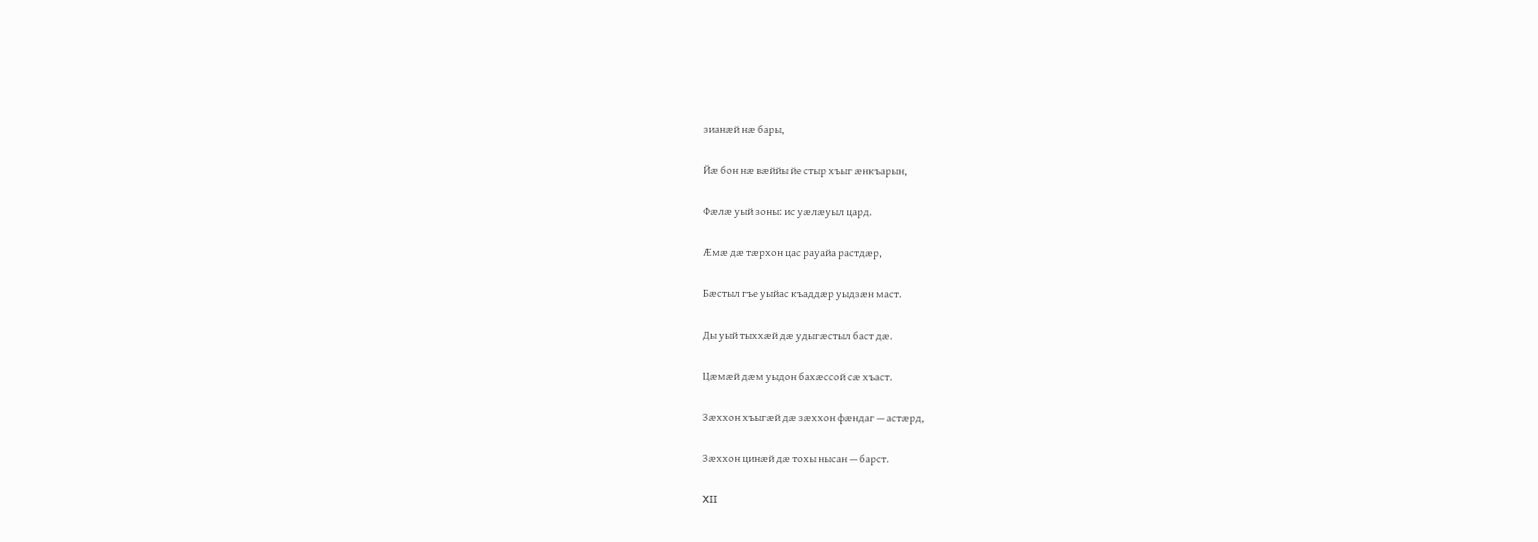зианæй нæ бары,

Йæ бон нæ вæййы йе стыр хъыг æнкъарын,

Фæлæ уый зоны: ис уæлæуыл цард.

Æмæ дæ тæрхон цас рауайа растдæр,

Бæстыл гъе уыйас къаддæр уыдзæн маст.

Ды уый тыххæй дæ удыгæстыл баст дæ.

Цæмæй дæм уыдон бахæссой сæ хъаст.

Зæххон хъыгæй дæ зæххон фæндаг — астæрд,

Зæххон цинæй дæ тохы нысан — барст.

XII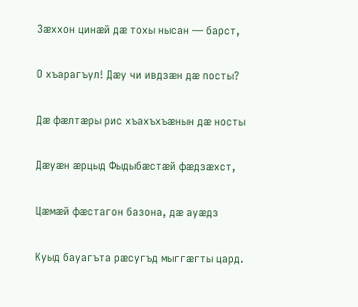Зæххон цинæй дæ тохы нысан — барст,

О хъарагъул! Дæу чи ивдзæн дæ посты?

Дæ фæлтæры рис хъахъхъæнын дæ носты

Дæуæн æрцыд Фыдыбæстæй фæдзæхст,

Цæмæй фæстагон базона, дæ ауæдз

Куыд бауагъта рæсугъд мыггæгты цард.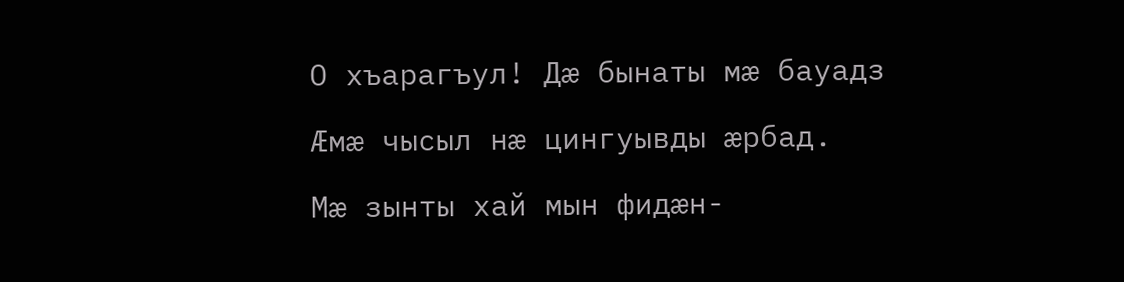О хъарагъул! Дæ бынаты мæ бауадз

Æмæ чысыл нæ цингуывды æрбад.

Мæ зынты хай мын фидæн-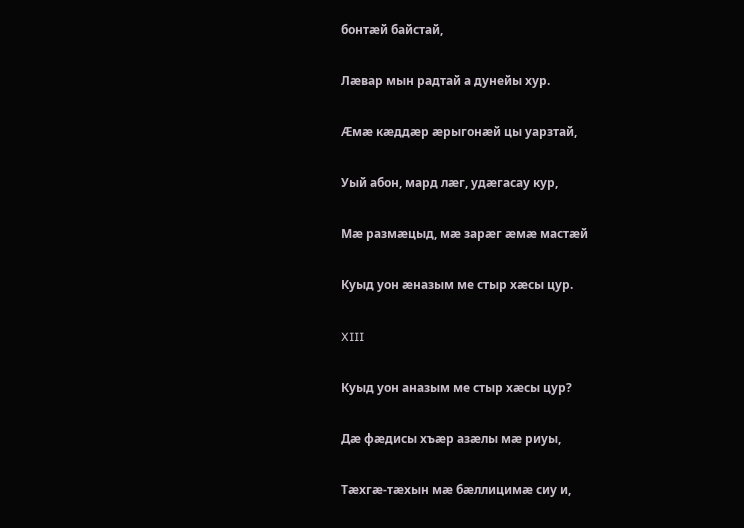бонтæй байстай,

Лæвар мын радтай а дунейы хур.

Æмæ кæддæр æрыгонæй цы уарзтай,

Уый абон, мард лæг, удæгасау кур,

Мæ размæцыд, мæ зарæг æмæ мастæй

Куыд уон æназым ме стыр хæсы цур.

XIII

Куыд уон аназым ме стыр хæсы цур?

Дæ фæдисы хъæр азæлы мæ риуы,

Тæхгæ-тæхын мæ бæллицимæ сиу и,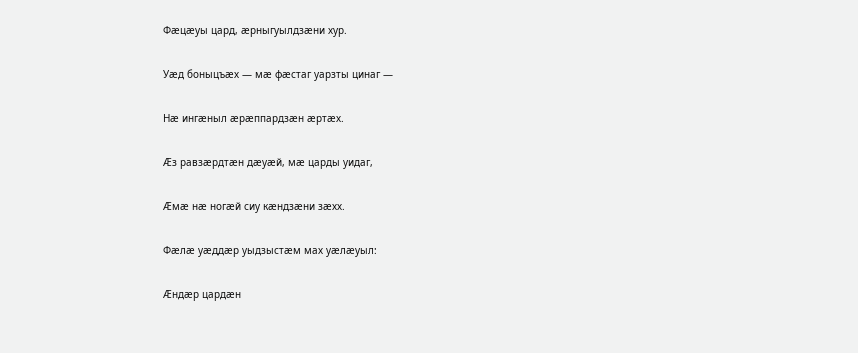Фæцæуы цард, æрныгуылдзæни хур.

Уæд боныцъæх — мæ фæстаг уарзты цинаг —

Нæ ингæныл æрæппардзæн æртæх.

Æз равзæрдтæн дæуæй, мæ царды уидаг,

Æмæ нæ ногæй сиу кæндзæни зæхх.

Фæлæ уæддæр уыдзыстæм мах уæлæуыл:

Æндæр цардæн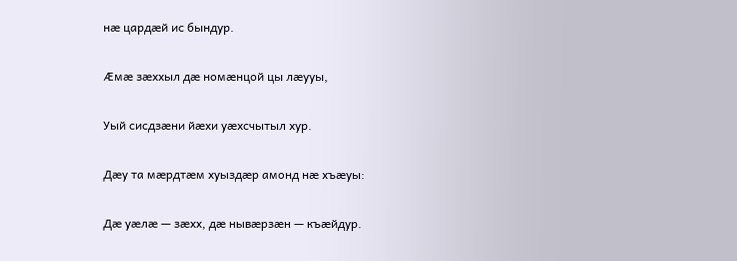нæ цардæй ис бындур.

Æмæ зæххыл дæ номæнцой цы лæууы,

Уый сисдзæни йæхи уæхсчытыл хур.

Дæу та мæрдтæм хуыздæр амонд нæ хъæуы:

Дæ уæлæ — зæхх, дæ нывæрзæн — къæйдур.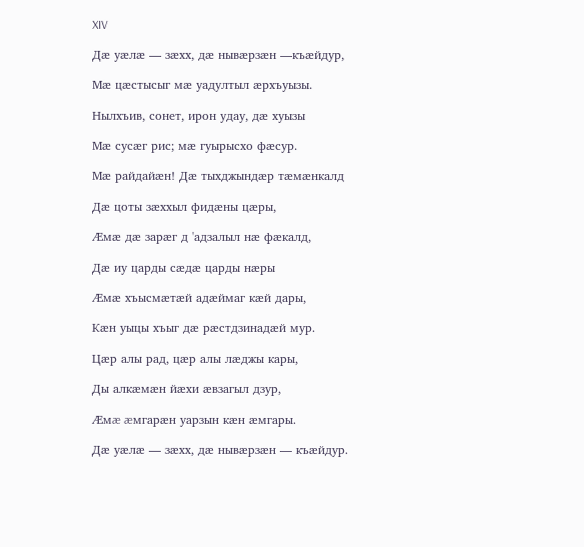XIV

Дæ уæлæ — зæхх, дæ нывæрзæн —къæйдур,

Мæ цæстысыг мæ уадултыл æрхъуызы.

Нылхъив, сонет, ирон удау, дæ хуызы

Мæ сусæг рис; мæ гуырысхо фæсур.

Мæ райдайæн! Дæ тыхджындæр тæмæнкалд

Дæ цоты зæххыл фидæны цæры,

Æмæ дæ зарæг д 'адзалыл нæ фæкалд,

Дæ иу царды сæдæ царды нæры

Æмæ хъысмæтæй адæймаг кæй дары,

Кæн уыцы хъыг дæ рæстдзинадæй мур.

Цæр алы рад, цæр алы лæджы кары,

Ды алкæмæн йæхи æвзагыл дзур,

Æмæ æмгарæн уарзын кæн æмгары.

Дæ уæлæ — зæхх, дæ нывæрзæн — къæйдур.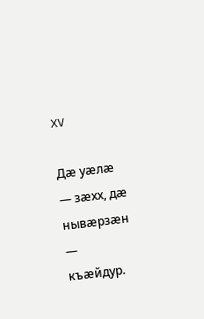XV

Дæ уæлæ — зæхх, дæ нывæрзæн — къæйдур.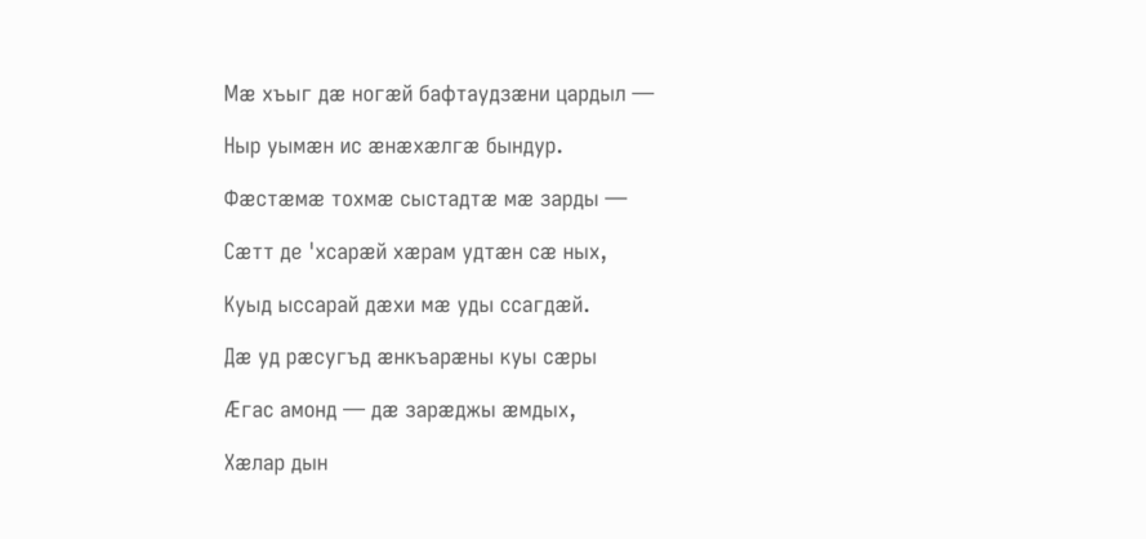Мæ хъыг дæ ногæй бафтаудзæни цардыл —

Ныр уымæн ис æнæхæлгæ бындур.

Фæстæмæ тохмæ сыстадтæ мæ зарды —

Сæтт де 'хсарæй хæрам удтæн сæ ных,

Куыд ыссарай дæхи мæ уды ссагдæй.

Дæ уд рæсугъд æнкъарæны куы сæры

Æгас амонд — дæ зарæджы æмдых,

Хæлар дын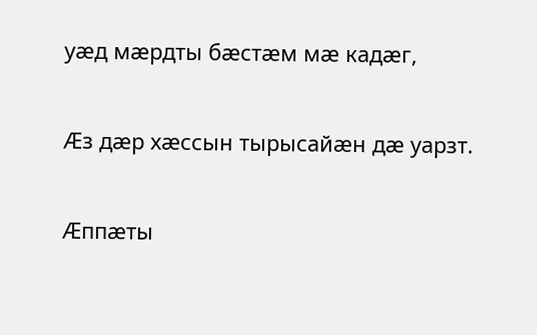уæд мæрдты бæстæм мæ кадæг,

Æз дæр хæссын тырысайæн дæ уарзт.

Æппæты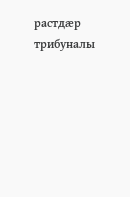растдæр трибуналы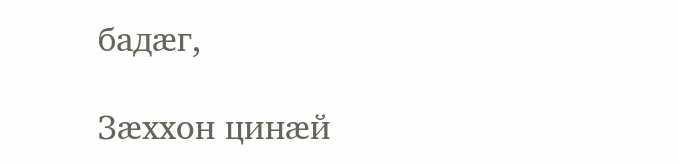бадæг,

Зæххон цинæй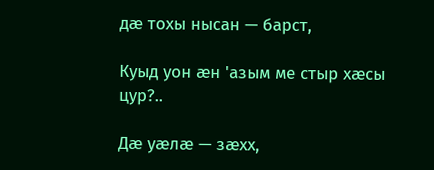дæ тохы нысан — барст,

Куыд уон æн 'азым ме стыр хæсы цур?..

Дæ уæлæ — зæхх,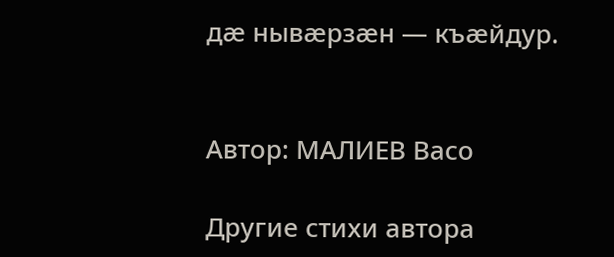дæ нывæрзæн — къæйдур.


Автор: МАЛИЕВ Васо

Другие стихи автора